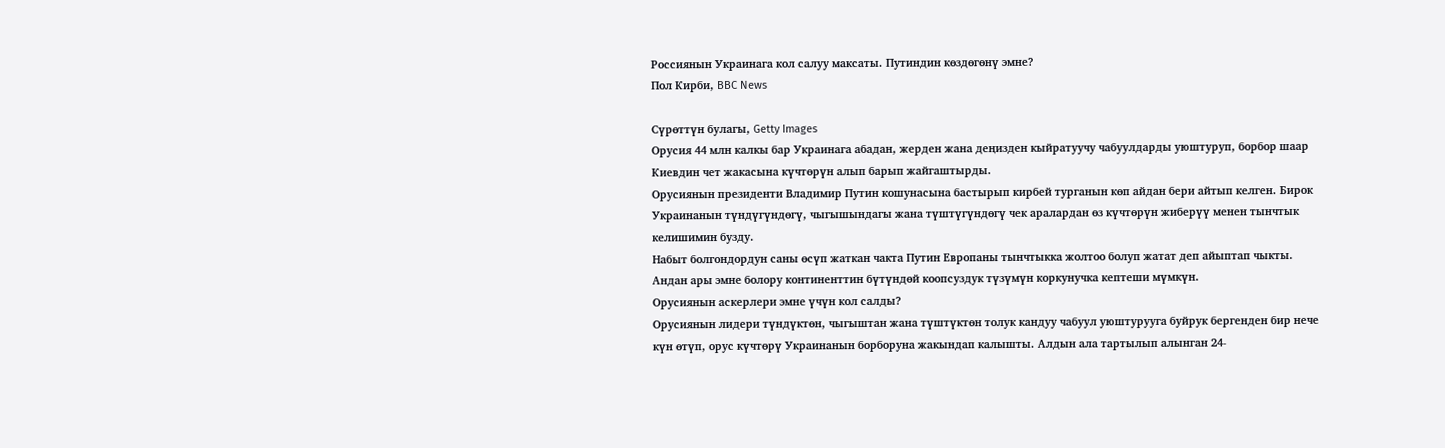Россиянын Украинага кол салуу максаты. Путиндин көздөгөнү эмне?
Пол Кирби, BBC News

Сүрөттүн булагы, Getty Images
Орусия 44 млн калкы бар Украинага абадан, жерден жана деңизден кыйратуучу чабуулдарды уюштуруп, борбор шаар Киевдин чет жакасына күчтөрүн алып барып жайгаштырды.
Орусиянын президенти Владимир Путин кошунасына бастырып кирбей турганын көп айдан бери айтып келген. Бирок Украинанын түндүгүндөгү, чыгышындагы жана түштүгүндөгү чек аралардан өз күчтөрүн жиберүү менен тынчтык келишимин бузду.
Набыт болгондордун саны өсүп жаткан чакта Путин Европаны тынчтыкка жолтоо болуп жатат деп айыптап чыкты. Андан ары эмне болору континенттин бүтүндөй коопсуздук түзүмүн коркунучка кептеши мүмкүн.
Орусиянын аскерлери эмне үчүн кол салды?
Орусиянын лидери түндүктөн, чыгыштан жана түштүктөн толук кандуу чабуул уюштурууга буйрук бергенден бир нече күн өтүп, орус күчтөрү Украинанын борборуна жакындап калышты. Алдын ала тартылып алынган 24-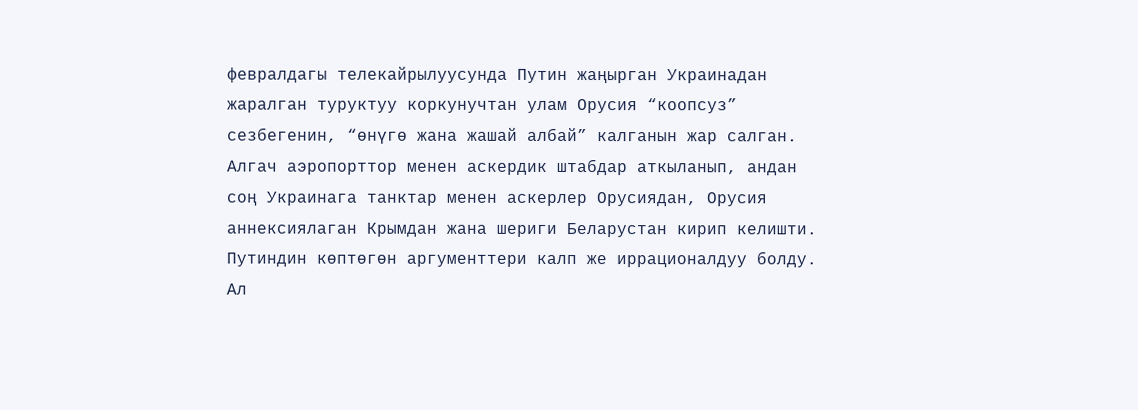февралдагы телекайрылуусунда Путин жаңырган Украинадан жаралган туруктуу коркунучтан улам Орусия “коопсуз” сезбегенин, “өнүгө жана жашай албай” калганын жар салган.
Алгач аэропорттор менен аскердик штабдар аткыланып, андан соң Украинага танктар менен аскерлер Орусиядан, Орусия аннексиялаган Крымдан жана шериги Беларустан кирип келишти.
Путиндин көптөгөн аргументтери калп же иррационалдуу болду. Ал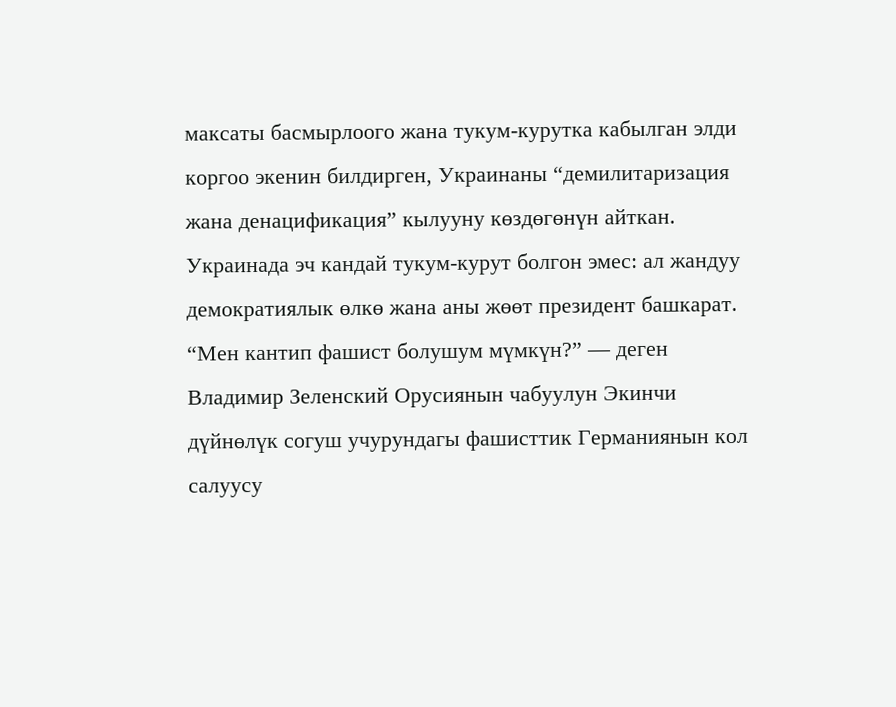максаты басмырлоого жана тукум-курутка кабылган элди коргоо экенин билдирген, Украинаны “демилитаризация жана денацификация” кылууну көздөгөнүн айткан. Украинада эч кандай тукум-курут болгон эмес: ал жандуу демократиялык өлкө жана аны жөөт президент башкарат.
“Мен кантип фашист болушум мүмкүн?” — деген Владимир Зеленский Орусиянын чабуулун Экинчи дүйнөлүк согуш учурундагы фашисттик Германиянын кол салуусу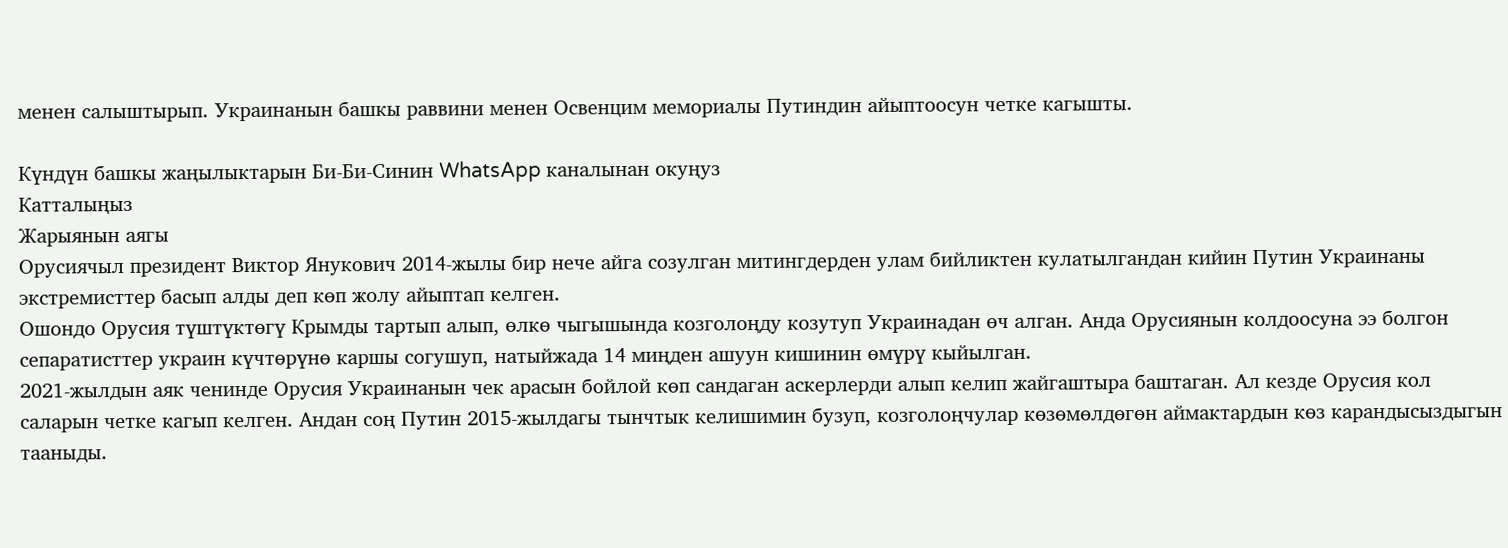менен салыштырып. Украинанын башкы раввини менен Освенцим мемориалы Путиндин айыптоосун четке кагышты.

Күндүн башкы жаңылыктарын Би-Би-Синин WhatsApp каналынан окуңуз
Катталыңыз
Жарыянын аягы
Орусиячыл президент Виктор Янукович 2014-жылы бир нече айга созулган митингдерден улам бийликтен кулатылгандан кийин Путин Украинаны экстремисттер басып алды деп көп жолу айыптап келген.
Ошондо Орусия түштүктөгү Крымды тартып алып, өлкө чыгышында козголоңду козутуп Украинадан өч алган. Анда Орусиянын колдоосуна ээ болгон сепаратисттер украин күчтөрүнө каршы согушуп, натыйжада 14 миңден ашуун кишинин өмүрү кыйылган.
2021-жылдын аяк ченинде Орусия Украинанын чек арасын бойлой көп сандаган аскерлерди алып келип жайгаштыра баштаган. Ал кезде Орусия кол саларын четке кагып келген. Андан соң Путин 2015-жылдагы тынчтык келишимин бузуп, козголоңчулар көзөмөлдөгөн аймактардын көз карандысыздыгын тааныды.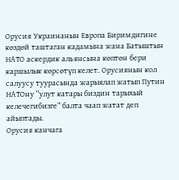Орусия Украинанын Европа Биримдигине көздөй таштаган кадамына жана Батыштын НАТО аскердик альянсына көптөн бери каршылык көрсөтүп келет. Орусиянын кол салуусу туурасында жарыялап жатып Путин НАТОну “улут катары биздин тарыхый келечегибизге” балта чаап жатат деп айыптады.
Орусия канчага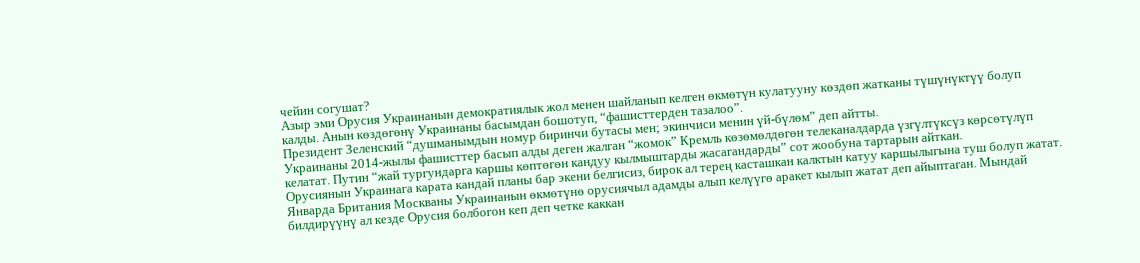чейин согушат?
Азыр эми Орусия Украинанын демократиялык жол менен шайланып келген өкмөтүн кулатууну көздөп жатканы түшүнүктүү болуп калды. Анын көздөгөнү Украинаны басымдан бошотуп, “фашисттерден тазалоо”.
Президент Зеленский “душманымдын номур биринчи бутасы мен; экинчиси менин үй-бүлөм” деп айтты.
Украинаны 2014-жылы фашисттер басып алды деген жалган “жомок” Кремль көзөмөлдөгөн телеканалдарда үзгүлтүксүз көрсөтүлүп келатат. Путин “жай тургундарга каршы көптөгөн кандуу кылмыштарды жасагандарды” сот жообуна тартарын айткан.
Орусиянын Украинага карата кандай планы бар экени белгисиз, бирок ал терең касташкан калктын катуу каршылыгына туш болуп жатат.
Январда Британия Москваны Украинанын өкмөтүнө орусиячыл адамды алып келүүгө аракет кылып жатат деп айыптаган. Мындай билдирүүнү ал кезде Орусия болбогон кеп деп четке каккан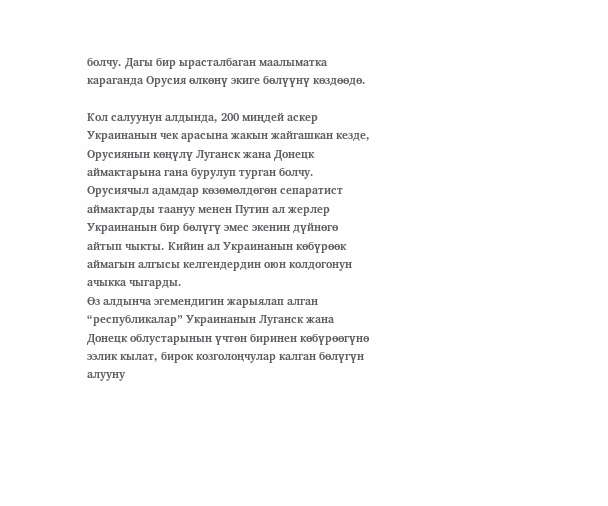болчу. Дагы бир ырасталбаган маалыматка караганда Орусия өлкөнү экиге бөлүүнү көздөөдө.

Кол салуунун алдында, 200 миңдей аскер Украинанын чек арасына жакын жайгашкан кезде, Орусиянын көңүлү Луганск жана Донецк аймактарына гана бурулуп турган болчу.
Орусиячыл адамдар көзөмөлдөгөн сепаратист аймактарды таануу менен Путин ал жерлер Украинанын бир бөлүгү эмес экенин дүйнөгө айтып чыкты. Кийин ал Украинанын көбүрөөк аймагын алгысы келгендердин оюн колдогонун ачыкка чыгарды.
Өз алдынча эгемендигин жарыялап алган “республикалар” Украинанын Луганск жана Донецк облустарынын үчтөн биринен көбүрөөгүнө ээлик кылат, бирок козголоңчулар калган бөлүгүн алууну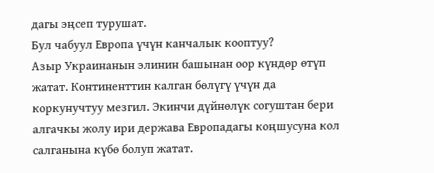дагы эңсеп турушат.
Бул чабуул Европа үчүн канчалык кооптуу?
Азыр Украинанын элинин башынан оор күндөр өтүп жатат. Континенттин калган бөлүгү үчүн да коркунучтуу мезгил. Экинчи дүйнөлүк согуштан бери алгачкы жолу ири держава Европадагы коңшусуна кол салганына күбө болуп жатат.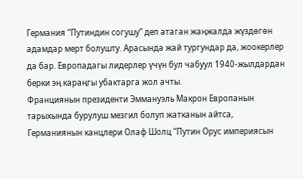Германия “Путиндин согушу” деп атаган жаңжалда жүздөгөн адамдар мерт болушту. Арасында жай тургундар да, жоокерлер да бар. Европадагы лидерлер үчүн бул чабуул 1940-жылдардан берки эң караңгы убактарга жол ачты.
Франциянын президенти Эммануэль Макрон Европанын тарыхында бурулуш мезгил болуп жатканын айтса, Германиянын канцлери Олаф Шолц “Путин Орус империясын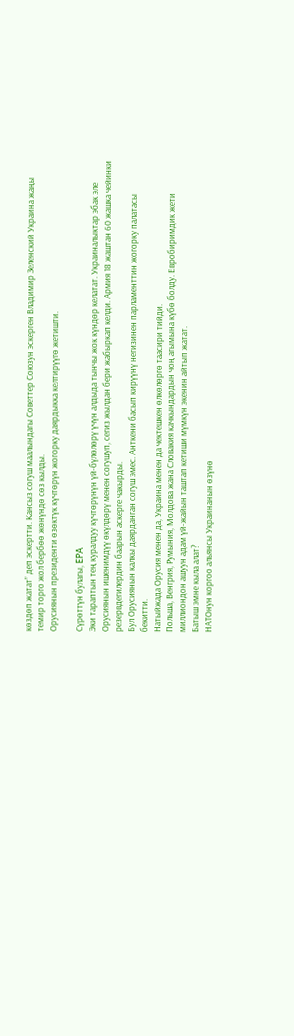көздөп жатат” деп эскертти. Кансыз согуш маалындагы Советтер Союзун эскерген Владимир Зеленский Украина жаңы темир торго жол бербөө жөнүндө сөз кылды.
Орусиянын президенти өзөктүк күчтөрүн жогорку даярдыкка келтирүүгө жетишти.

Сүрөттүн булагы, EPA
Эки тараптын тең куралдуу күчтөрүнүн үй-бүлөлөрү үчүн алдыда тынчы жок күндөр келатат. Украиналыктар эбак эле Орусиянын ишенимдүү өкүлдөрү менен согушуп, сегиз жылдан бери жабыркап келди. Армия 18 жаштан 60 жашка чейинки резервдегилердин баарын аскерге чакырды.
Бул Орусиянын калкы даярданган согуш эмес. Анткени басып кирүүнү негизинен парламенттин жогорку палатасы бекитти.
Натыйжада Орусия менен да, Украина менен да чектешкен өлкөлөргө таасири тийди.
Польша, Венгрия, Румыния, Молдова жана Словакия качкындардын чоң агымына күбө болду. Евробиримдик жети миллиондон ашуун адам үй-жайын таштап кетиши мүмкүн экенин айтып жатат.
Батыш эмне кыла алат?
НАТОнун коргоо альянсы Украинанын өзүнө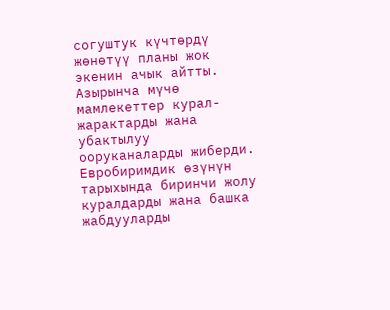согуштук күчтөрдү жөнөтүү планы жок экенин ачык айтты. Азырынча мүчө мамлекеттер курал-жарактарды жана убактылуу ооруканаларды жиберди. Евробиримдик өзүнүн тарыхында биринчи жолу куралдарды жана башка жабдууларды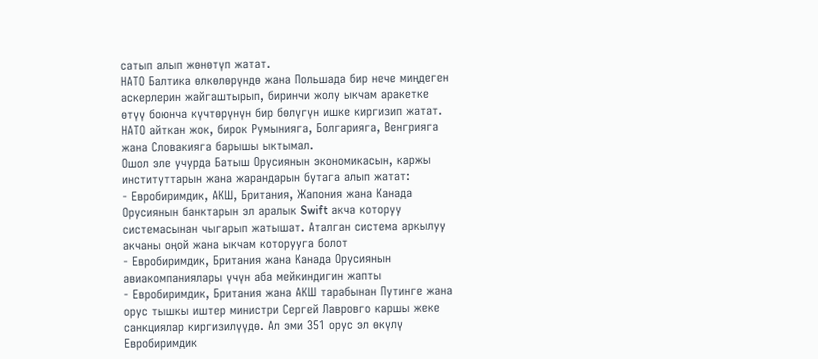сатып алып жөнөтүп жатат.
НАТО Балтика өлкөлөрүндө жана Польшада бир нече миңдеген аскерлерин жайгаштырып, биринчи жолу ыкчам аракетке өтүү боюнча күчтөрүнүн бир бөлүгүн ишке киргизип жатат. НАТО айткан жок, бирок Румынияга, Болгарияга, Венгрияга жана Словакияга барышы ыктымал.
Ошол эле учурда Батыш Орусиянын экономикасын, каржы институттарын жана жарандарын бутага алып жатат:
- Евробиримдик, АКШ, Британия, Жапония жана Канада Орусиянын банктарын эл аралык Swift акча которуу системасынан чыгарып жатышат. Аталган система аркылуу акчаны оңой жана ыкчам которууга болот
- Евробиримдик, Британия жана Канада Орусиянын авиакомпаниялары үчүн аба мейкиндигин жапты
- Евробиримдик, Британия жана АКШ тарабынан Путинге жана орус тышкы иштер министри Сергей Лавровго каршы жеке санкциялар киргизилүүдө. Ал эми 351 орус эл өкүлү Евробиримдик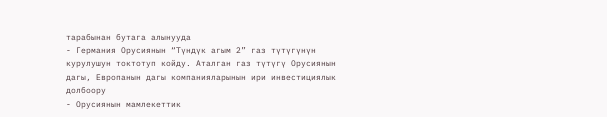тарабынан бутага алынууда
- Германия Орусиянын “Түндүк агым 2” газ түтүгүнүн курулушун токтотуп койду. Аталган газ түтүгү Орусиянын дагы, Европанын дагы компанияларынын ири инвестициялык долбоору
- Орусиянын мамлекеттик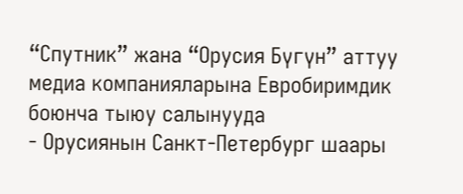“Спутник” жана “Орусия Бүгүн” аттуу медиа компанияларына Евробиримдик боюнча тыюу салынууда
- Орусиянын Санкт-Петербург шаары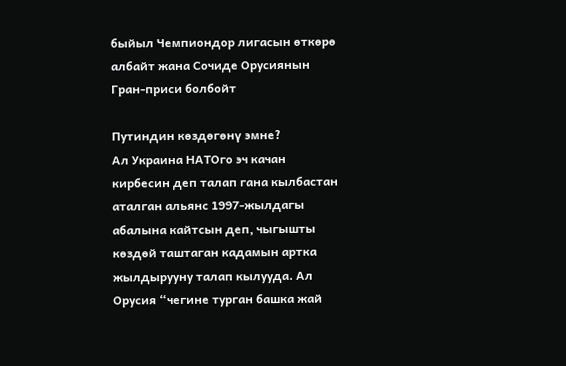быйыл Чемпиондор лигасын өткөрө албайт жана Сочиде Орусиянын Гран-приси болбойт

Путиндин көздөгөнү эмне?
Ал Украина НАТОго эч качан кирбесин деп талап гана кылбастан аталган альянс 1997-жылдагы абалына кайтсын деп, чыгышты көздөй таштаган кадамын артка жылдырууну талап кылууда. Ал Орусия “чегине турган башка жай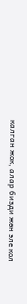калган жок, алар бизди жөн эле кол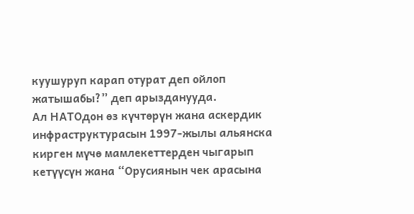куушуруп карап отурат деп ойлоп жатышабы?” деп арызданууда.
Ал НАТОдон өз күчтөрүн жана аскердик инфраструктурасын 1997-жылы альянска кирген мүчө мамлекеттерден чыгарып кетүүсүн жана “Орусиянын чек арасына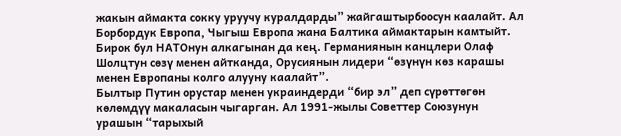жакын аймакта сокку уруучу куралдарды” жайгаштырбоосун каалайт. Ал Борбордук Европа, Чыгыш Европа жана Балтика аймактарын камтыйт.
Бирок бул НАТОнун алкагынан да кең. Германиянын канцлери Олаф Шолцтун сөзү менен айтканда, Орусиянын лидери “өзүнүн көз карашы менен Европаны колго алууну каалайт”.
Былтыр Путин орустар менен украиндерди “бир эл” деп сүрөттөгөн көлөмдүү макаласын чыгарган. Ал 1991-жылы Советтер Союзунун урашын “тарыхый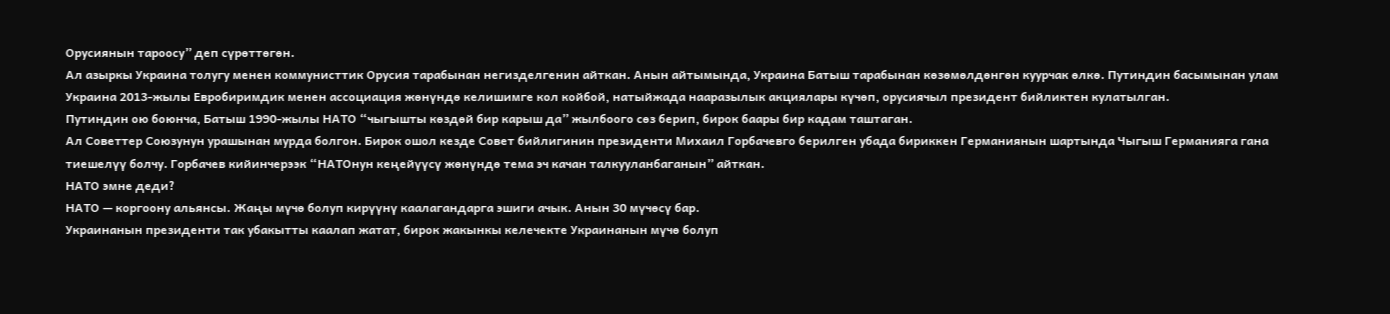Орусиянын тароосу” деп сүрөттөгөн.
Ал азыркы Украина толугу менен коммунисттик Орусия тарабынан негизделгенин айткан. Анын айтымында, Украина Батыш тарабынан көзөмөлдөнгөн куурчак өлкө. Путиндин басымынан улам Украина 2013-жылы Евробиримдик менен ассоциация жөнүндө келишимге кол койбой, натыйжада нааразылык акциялары күчөп, орусиячыл президент бийликтен кулатылган.
Путиндин ою боюнча, Батыш 1990-жылы НАТО “чыгышты көздөй бир карыш да” жылбоого сөз берип, бирок баары бир кадам таштаган.
Ал Советтер Союзунун урашынан мурда болгон. Бирок ошол кезде Совет бийлигинин президенти Михаил Горбачевго берилген убада бириккен Германиянын шартында Чыгыш Германияга гана тиешелүү болчу. Горбачев кийинчерээк “НАТОнун кеңейүүсү жөнүндө тема эч качан талкууланбаганын” айткан.
НАТО эмне деди?
НАТО — коргоону альянсы. Жаңы мүчө болуп кирүүнү каалагандарга эшиги ачык. Анын 30 мүчөсү бар.
Украинанын президенти так убакытты каалап жатат, бирок жакынкы келечекте Украинанын мүчө болуп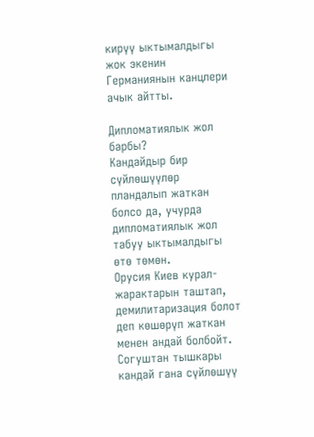кирүү ыктымалдыгы жок экенин Германиянын канцлери ачык айтты.

Дипломатиялык жол барбы?
Кандайдыр бир сүйлөшүүлөр пландалып жаткан болсо да, учурда дипломатиялык жол табуу ыктымалдыгы өтө төмөн.
Орусия Киев курал-жарактарын таштап, демилитаризация болот деп көшөрүп жаткан менен андай болбойт.
Согуштан тышкары кандай гана сүйлөшүү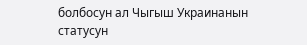болбосун ал Чыгыш Украинанын статусун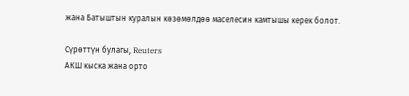жана Батыштын куралын көзөмөлдөө маселесин камтышы керек болот.

Сүрөттүн булагы, Reuters
АКШ кыска жана орто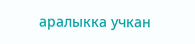аралыкка учкан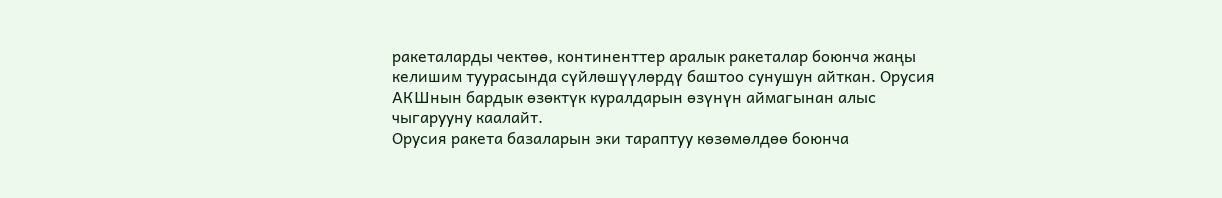ракеталарды чектөө, континенттер аралык ракеталар боюнча жаңы келишим туурасында сүйлөшүүлөрдү баштоо сунушун айткан. Орусия АКШнын бардык өзөктүк куралдарын өзүнүн аймагынан алыс чыгарууну каалайт.
Орусия ракета базаларын эки тараптуу көзөмөлдөө боюнча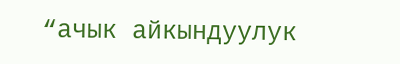“ачык айкындуулук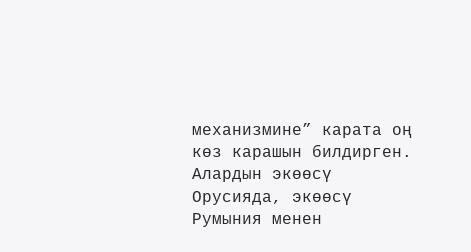механизмине” карата оң көз карашын билдирген. Алардын экөөсү Орусияда, экөөсү Румыния менен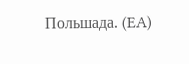Польшада. (EA)